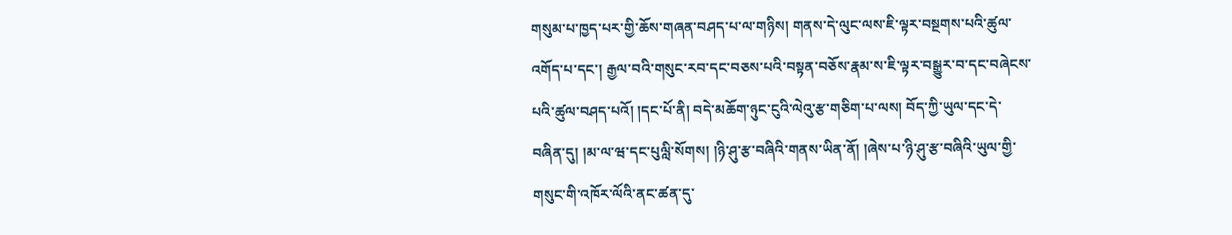གསུམ་པ་ཁྱད་པར་གྱི་ཆོས་གཞན་བཤད་པ་ལ་གཉིས། གནས་དེ་ལུང་ལས་ཇི་ལྟར་བསྔགས་པའི་ཚུལ་འགོད་པ་དང་། རྒྱལ་བའི་གསུང་རབ་དང་བཅས་པའི་བསྟན་བཅོས་རྣམ་ས་ཇི་ལྟར་བསྒྱུར་བ་དང་བཞེངས་པའི་ཚུལ་བཤད་པའོ། །དང་པོ་ནི། བདེ་མཆོག་ཉུང་ངུའི་ལེའུ་རྩ་གཅིག་པ་ལས། བོད་ཀྱི་ཡུལ་དང་དེ་བཞིན་དུ། །མ་ལ་ཝ་དང་པུལླི་སོགས། །ཉི་ཤུ་རྩ་བཞིའི་གནས་ཡིན་ནོ། །ཞེས་པ་ཉི་ཤུ་རྩ་བཞིའི་ཡུལ་གྱི་གསུང་གི་འཁོར་ལོའི་ནང་ཚན་དུ་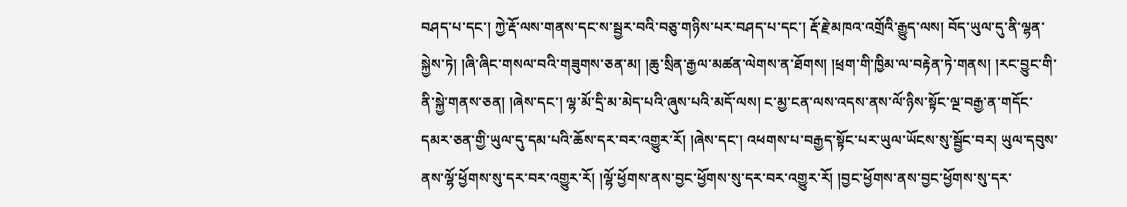བཤད་པ་དང་། ཀྱེ་རྡོ་ལས་གནས་དང་ས་སྦྱར་བའི་བཅུ་གཉིས་པར་བཤད་པ་དང་། རྡོ་རྗེ་མཁའ་འགྲོའི་རྒྱུད་ལས། བོད་ཡུལ་དུ་ནི་ལྷན་སྐྱེས་ཏེ། །ཞི་ཞིང་གསལ་བའི་གཟུགས་ཅན་མ། །ཆུ་སྲིན་རྒྱལ་མཚན་ལེགས་ན་ཐོགས། །ཕྲག་གི་ཁྱིམ་ལ་བརྟེན་ཏེ་གནས། །རང་བྱུང་གི་ནི་སྐྱེ་གནས་ཅན། །ཞེས་དང་། ལྷ་མོ་དྲི་མ་མེད་པའི་ཞུས་པའི་མདོ་ལས། ང་མྱ་ངན་ལས་འདས་ནས་ལོ་ཉིས་སྟོང་ལྔ་བརྒྱ་ན་གདོང་དམར་ཅན་གྱི་ཡུལ་དུ་དམ་པའི་ཆོས་དར་བར་འགྱུར་རོ། །ཞེས་དང་། འཕགས་པ་བརྒྱད་སྟོང་པར་ཡུལ་ཡོངས་སུ་སྦྱོང་བར། ཡུལ་དབུས་ནས་ལྷོ་ཕྱོགས་སུ་དར་བར་འགྱུར་རོ། །ལྷོ་ཕྱོགས་ནས་བྱང་ཕྱོགས་སུ་དར་བར་འགྱུར་རོ། །བྱང་ཕྱོགས་ནས་བྱང་ཕྱོགས་སུ་དར་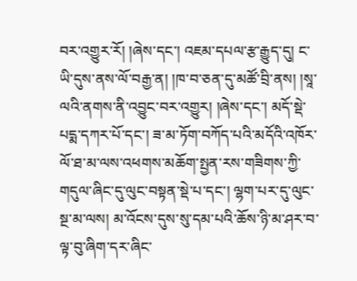བར་འགྱུར་རོ། །ཞེས་དང་། འཇམ་དཔལ་རྩ་རྒྱུད་དུ། ང་ཡི་དུས་ནས་ལོ་བརྒྱ་ན། །ཁ་བ་ཅན་དུ་མཚོ་བྲི་ནས། །སཱ་ལའི་ནགས་ནི་འབྱུང་བར་འགྱུར། །ཞེས་དང་། མདོ་སྡེ་པདྨ་དཀར་པོ་དང་། ཟ་མ་ཏོག་བཀོད་པའི་མདོའི་འཁོར་ལོ་ཐ་མ་ལས་འཕགས་མཆོག་སྤྱན་རས་གཟིགས་ཀྱི་གདུལ་ཞིང་དུ་ལུང་བསྟན་སྡེ་པ་དང་། ལྷག་པར་དུ་ལུང་སྔ་མ་ལས། མ་འོངས་དུས་སུ་དམ་པའི་ཆོས་ཉི་མ་ཤར་བ་ལྟ་བུ་ཞིག་དར་ཞིང་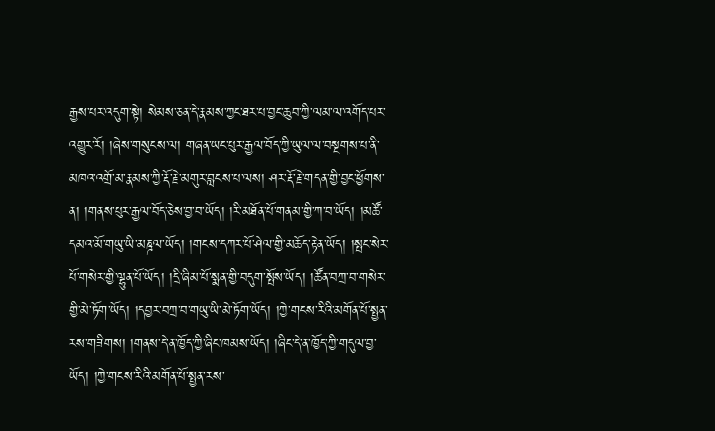རྒྱས་པར་འདུག་སྟེ། སེམས་ཅན་དེ་རྣམས་ཀྱང་ཐར་པ་བྱང་ཆུབ་ཀྱི་ལམ་ལ་འགོད་པར་འགྱུར་རོ། །ཞེས་གསུངས་ལ། གཞན་ཡང་པུར་རྒྱལ་བོད་ཀྱི་ཡུལ་ལ་བསྔགས་པ་ནི་མཁའ་འགྲོ་མ་རྣམས་ཀྱི་རྡོ་རྗེ་མགུར་བླངས་པ་ལས། ཤར་རྡོ་རྗེ་གདན་གྱི་བྱང་ཕྱོགས་ན། །གནས་པུར་རྒྱལ་བོད་ཅེས་བྱ་བ་ཡོད། །རི་མཐོན་པོ་གནམ་གྱི་ཀ་བ་ཡོད། །མཚོ་དམའ་མོ་གཡུ་ཡི་མཎྜལ་ཡོད། །གངས་དཀར་པོ་ཤེལ་གྱི་མཆོད་རྟེན་ཡོད། །སྤང་སེར་པོ་གསེར་གྱི་ལྷུན་པོ་ཡོད། །དྲི་ཞིམ་པོ་སྨན་གྱི་བདུག་སྤོས་ཡོད། །ཚོན་བཀྲ་བ་གསེར་གྱི་མེ་ཏོག་ཡོད། །དབྱར་བཀྲ་བ་གཡུ་ཡི་མེ་ཏོག་ཡོད། །ཀྱེ་གངས་རིའི་མགོན་པོ་སྤྱན་རས་གཟིགས། །གནས་དེ་ན་ཁྱོད་ཀྱི་ཞིང་ཁམས་ཡོད། །ཞིང་དེ་ན་ཁྱོད་ཀྱི་གདུལ་བྱ་ཡོད། །ཀྱེ་གངས་རིའི་མགོན་པོ་སྤྱན་རས་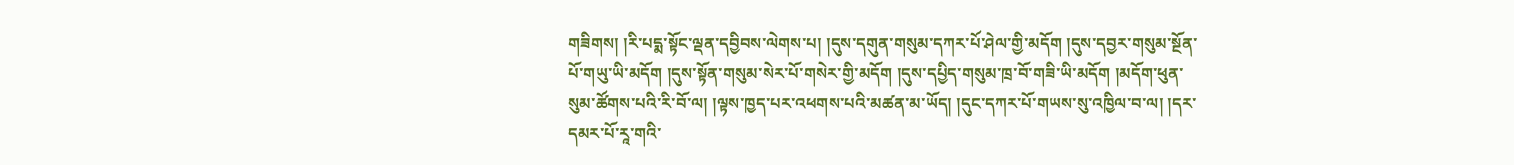གཟིགས། །རི་པདྨ་སྟོང་ལྡན་དབྱིབས་ལེགས་པ། །དུས་དགུན་གསུམ་དཀར་པོ་ཤེལ་གྱི་མདོག །དུས་དབྱར་གསུམ་སྔོན་པོ་གཡུ་ཡི་མདོག །དུས་སྟོན་གསུམ་སེར་པོ་གསེར་གྱི་མདོག །དུས་དཔྱིད་གསུམ་ཁྲ་བོ་གཟི་ཡི་མདོག །མདོག་ཕུན་སུམ་ཚོགས་པའི་རི་བོ་ལ། །ལྟས་ཁྱད་པར་འཕགས་པའི་མཚན་མ་ཡོད། །དུང་དཀར་པོ་གཡས་སུ་འཁྱིལ་བ་ལ། །དར་དམར་པོ་རཱ་གའི་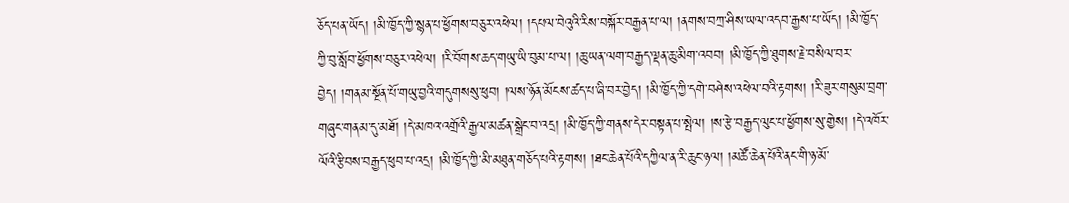ཅོད་པན་ཡོད། །མི་ཁྱོད་ཀྱི་སྙན་པ་ཕྱོགས་བཅུར་འཕེལ། །དཔལ་བེའུའི་རིས་བསྐོར་བརྒྱན་པ་ལ། །ནགས་བཀྲ་ཤིས་ཡལ་འདབ་རྒྱས་པ་ཡོད། །མི་ཁྱོད་ཀྱི་བུ་སློབ་ཕྱོགས་བཅུར་འཕེལ། །རི་བོགས་ཆད་གཡུ་ཡི་བུམ་པ་ལ། །ཆུ་ཡན་ལག་བརྒྱད་ལྡན་ཆུ་མིག་འབབ། །མི་ཁྱོད་ཀྱི་ཐུགས་རྗེ་བསིལ་བར་བྱེད། །གནམ་སྔོན་པོ་གཡུ་བྱའི་གདུགསསུ་ཕུབ། །ལས་ཉོན་མོངས་ཚད་པ་ཞི་བར་བྱེད། །མི་ཁྱོད་ཀྱི་དགེ་བཤེས་འཕེལ་བའི་རྟགས། །རི་ཟུར་གསུམ་བྲག་གཞུང་གནམ་དུ་མཐོ། །དེ་མཁའ་འགྲོའི་རྒྱལ་མཚན་སྒྲེང་བ་འདྲ། །མི་ཁྱོད་ཀྱི་གནས་དེར་བསྟན་པ་སྤེལ། །ས་རྩེ་བརྒྱད་ལུང་པ་ཕྱོགས་སུ་གྱེས། །དེ་འཁོར་ལོའི་རྩིབས་བརྒྱད་ཕུབ་པ་འདྲ། །མི་ཁྱོད་ཀྱི་མི་མཐུན་གཅོད་པའི་རྟགས། །ཐང་ཆེན་པོའི་དཀྱིལ་ན་རི་ཆུང་ཉལ། །མཚོ་ཆེན་པོའི་ནང་གི་ཉ་མོ་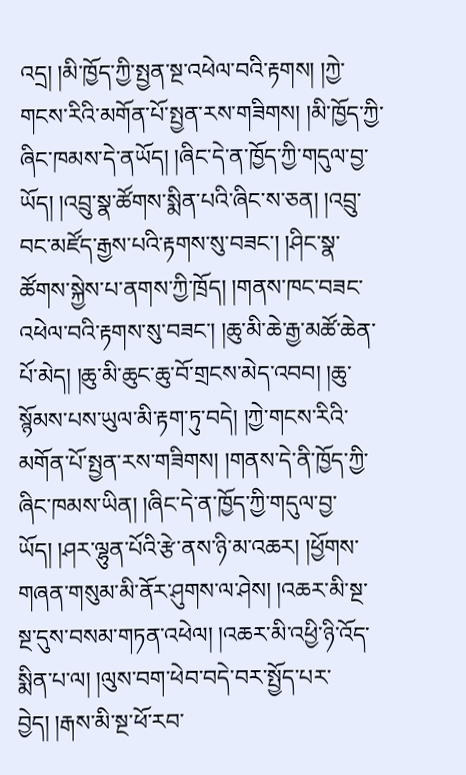འདྲ། །མི་ཁྱོད་ཀྱི་སྤྱན་སྔ་འཕེལ་བའི་རྟགས། །ཀྱེ་གངས་རིའི་མགོན་པོ་སྤྱན་རས་གཟིགས། །མི་ཁྱོད་ཀྱི་ཞིང་ཁམས་དེ་ནཡོད། །ཞིང་དེ་ན་ཁྱོད་ཀྱི་གདུལ་བྱ་ཡོད། །འབྲུ་སྣ་ཚོགས་སྨིན་པའི་ཞིང་ས་ཅན། །འབྲུ་བང་མཛོད་རྒྱས་པའི་རྟགས་སུ་བཟང་། །ཤིང་སྣ་ཚོགས་སྐྱེས་པ་ནགས་ཀྱི་ཁྲོད། །གནས་ཁང་བཟང་འཕེལ་བའི་རྟགས་སུ་བཟང་། །ཆུ་མི་ཆེ་རྒྱ་མཚོ་ཆེན་པོ་མེད། །ཆུ་མི་ཆུང་ཆུ་བོ་གྲངས་མེད་འབབ། །ཆུ་སྙོམས་པས་ཡུལ་མི་རྟག་ཏུ་བདེ། །ཀྱེ་གངས་རིའི་མགོན་པོ་སྤྱན་རས་གཟིགས། །གནས་དེ་ནི་ཁྱོད་ཀྱི་ཞིང་ཁམས་ཡིན། །ཞིང་དེ་ན་ཁྱོད་ཀྱི་གདུལ་བྱ་ཡོད། །ཤར་ལྷུན་པོའི་རྩེ་ནས་ཉི་མ་འཆར། །ཕྱོགས་གཞན་གསུམ་མི་ནོར་ཤུགས་ལ་ཤེས། །འཆར་མི་སྔ་སྔ་དུས་བསམ་གཏན་འཕེལ། །འཆར་མི་འཕྱི་ཉི་འོད་སྨིན་པ་ལ། །ལུས་བག་ཕེབ་བདེ་བར་སྤྱོད་པར་བྱེད། །རྒས་མི་སྔ་ཕོ་རབ་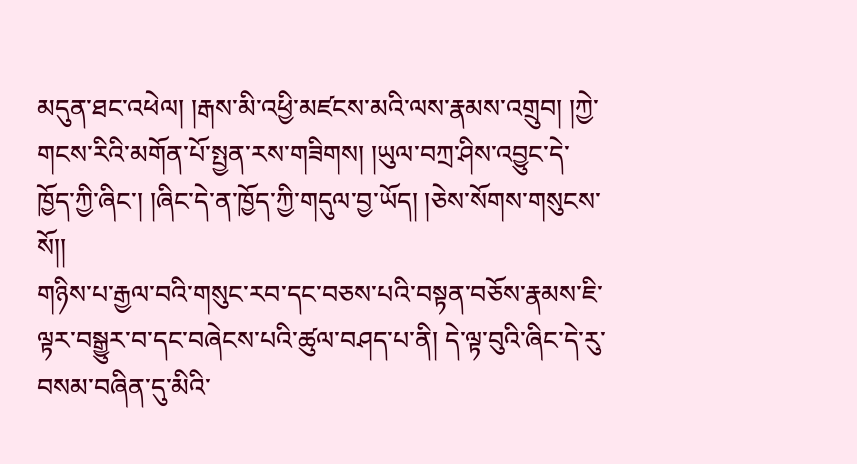མདུན་ཐང་འཕེལ། །རྒས་མི་འཕྱི་མཛངས་མའི་ལས་རྣམས་འགྲུབ། །ཀྱེ་གངས་རིའི་མགོན་པོ་སྤྱན་རས་གཟིགས། །ཡུལ་བཀྲ་ཤིས་འབྱུང་དེ་ཁྱོད་ཀྱི་ཞིང་། །ཞིང་དེ་ན་ཁྱོད་ཀྱི་གདུལ་བྱ་ཡོད། །ཅེས་སོགས་གསུངས་སོ།།
གཉིས་པ་རྒྱལ་བའི་གསུང་རབ་དང་བཅས་པའི་བསྟན་བཅོས་རྣམས་ཇི་ལྟར་བསྒྱུར་བ་དང་བཞེངས་པའི་ཚུལ་བཤད་པ་ནི། དེ་ལྟ་བུའི་ཞིང་དེ་རུ་བསམ་བཞིན་དུ་མིའི་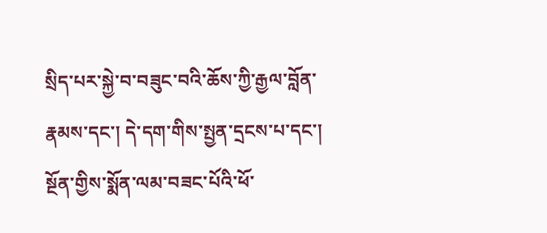སྲིད་པར་སྐྱེ་བ་བཟུང་བའི་ཆོས་ཀྱི་རྒྱལ་བློན་རྣམས་དང་། དེ་དག་གིས་སྤྱན་དྲངས་པ་དང་། སྔོན་གྱིས་སྨོན་ལམ་བཟང་པོའི་ཕོ་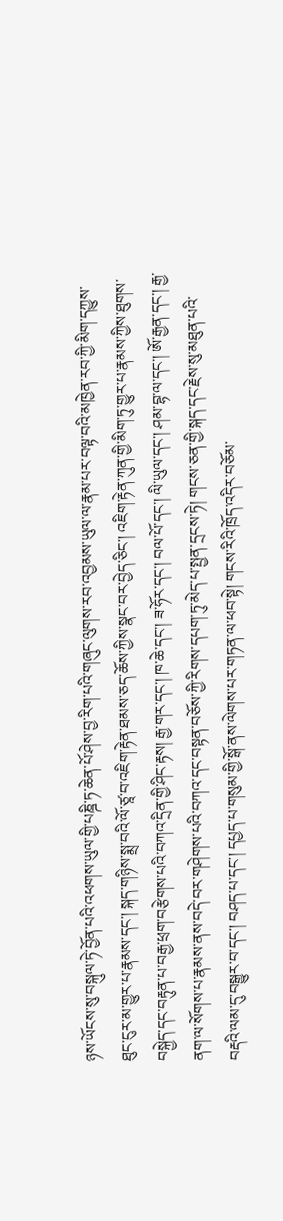ཉས་ཡོངས་སུ་བསྐུལ་ཏེ་བྱོན་པའི་འཕགས་ཡུལ་གྱི་པཎྜི་ཏ་ཆེན་པོ་ཤེས་བྱ་རིག་པའི་གཞུང་ལུགས་རབ་འབྱམས་ཡུལ་ལ་རྣམ་པར་བལྟ་བའི་མཁྱེན་རབ་ཀྱི་མིག་དཀྱུས་ཐུང་ངུར་མ་གྱུར་པ་རྣམས་དང་། སྐད་གཉིས་སྨྲ་བའི་ལོ་ཙཱ་བ་འཇིག་རྟེན་ཐམས་ཅད་ཆོས་ཀྱིས་སྣང་བར་བྱེད་ཅིང་། འཇིག་རྟེན་ཀུན་གྱི་མིག་ཏུ་གྱུར་པ་རྣམས་ཀྱིས་ཐུགས་བསྐྱེད་དང་བརྟུན་པ་བརྒྱ་ཕྲག་བརྩེགས་པའི་བཀའ་དྲིན་གྱི་ཤིང་རྟས། རྒྱ་གར་དང་། ཁ་ཆེ་དང་། ཟ་ཧོར་དང་། བལ་པོ་དང་། ལི་ཡུལ་དང་། ཤམ་བྷ་ལ་དང་། ཨོ་རྒྱན་དང་། རྒྱ་ནག་ལ་སོགས་པ་རྣམས་ནས་བདེ་བར་གཤེགས་པའི་བཀའ་དང་བསྟན་བཅོས་ཀྱི་རིགས་དཔག་ཏུ་མེད་པ་སྤྱན་དྲངས་ཏེ། གངས་ཅན་གྱི་སྐད་དང་རྗེས་སུ་མཐུན་པའི་བརྡའི་ལམ་དུ་བསྒྱུར་བ་དང་། བཤད་པ་དང་། དཔྱད་པ་གསུམ་གྱི་སྒོ་ནས་ལེགས་པར་གཏན་ལ་ཕབ་སྟེ། གངས་རིའི་ཁྲོད་འདིར་བཅོམ་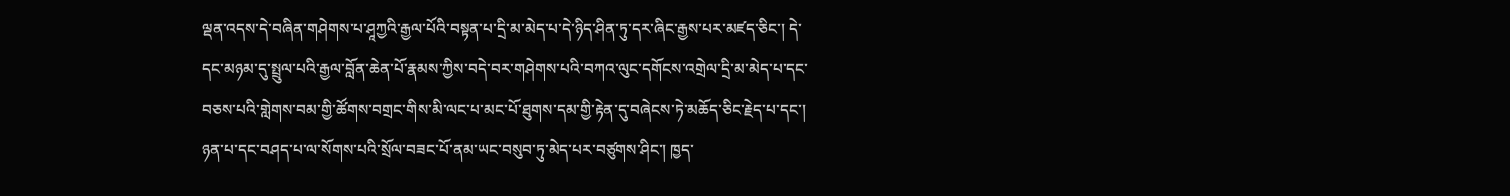ལྡན་འདས་དེ་བཞིན་གཤེགས་པ་ཤཱཀྱའི་རྒྱལ་པོའི་བསྟན་པ་དྲི་མ་མེད་པ་དེ་ཉིད་ཤིན་ཏུ་དར་ཞིང་རྒྱས་པར་མཛད་ཅིང་། དེ་དང་མཉམ་དུ་སྤྲུལ་པའི་རྒྱལ་བློན་ཆེན་པོ་རྣམས་ཀྱིས་བདེ་བར་གཤེགས་པའི་བཀའ་ལུང་དགོངས་འགྲེལ་དྲི་མ་མེད་པ་དང་བཅས་པའི་གླེགས་བམ་གྱི་ཚོགས་བགྲང་གིས་མི་ལང་པ་མང་པོ་ཐུགས་དམ་གྱི་རྟེན་དུ་བཞེངས་ཏེ་མཆོད་ཅིང་རྗེད་པ་དང་། ཉན་པ་དང་བཤད་པ་ལ་སོགས་པའི་སྲོལ་བཟང་པོ་ནམ་ཡང་བསུབ་ཏུ་མེད་པར་བཙུགས་ཤིང་། ཁྱད་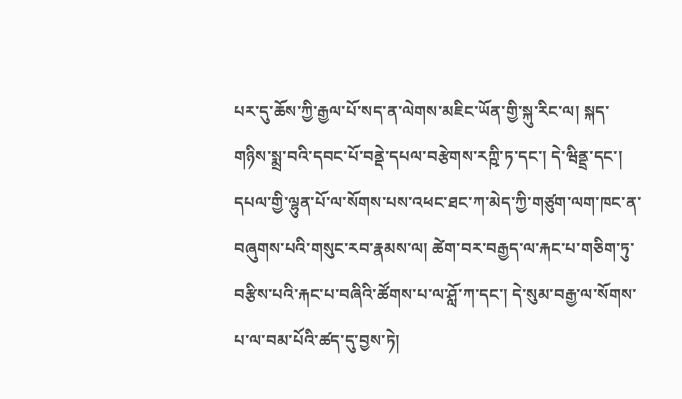པར་དུ་ཆོས་ཀྱི་རྒྱལ་པོ་སད་ན་ལེགས་མཇིང་ཡོན་གྱི་སྐུ་རིང་ལ། སྐད་གཉིས་སྨྲ་བའི་དབང་པོ་བནྡེ་དཔལ་བརྩེགས་རཀྵི་ཏ་དང་། དེ་ཝིནྡྲ་དང་། དཔལ་གྱི་ལྷུན་པོ་ལ་སོགས་པས་འཕང་ཐང་ཀ་མེད་ཀྱི་གཙུག་ལག་ཁང་ན་བཞུགས་པའི་གསུང་རབ་རྣམས་ལ། ཚེག་བར་བརྒྱད་ལ་རྐང་པ་གཅིག་ཏུ་བརྩིས་པའི་རྐང་པ་བཞིའི་ཚོགས་པ་ལ་ཤློ་ཀ་དང་། དེ་སུམ་བརྒྱ་ལ་སོགས་པ་ལ་བམ་པོའི་ཚད་དུ་བྱས་ཏེ།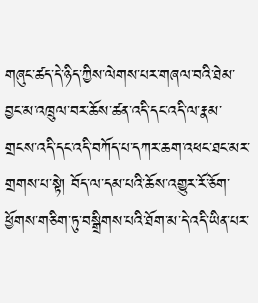གཞུང་ཚད་དེ་ཉིད་ཀྱིས་ལེགས་པར་གཞལ་བའི་ཐེམ་བྱང་མ་འཁྲུལ་བར་ཆོས་ཚན་འདི་དང་འདི་ལ་རྣམ་གྲངས་འདི་དང་འདི་བཀོད་པ་དཀར་ཆག་འཕང་ཐང་མར་གྲགས་པ་སྟེ། བོད་ལ་དམ་པའི་ཆོས་འགྱུར་རོ་ཅོག་ཕྱོགས་གཅིག་ཏུ་བསྒྲིགས་པའི་ཐོག་མ་དེ་འདི་ཡིན་པར་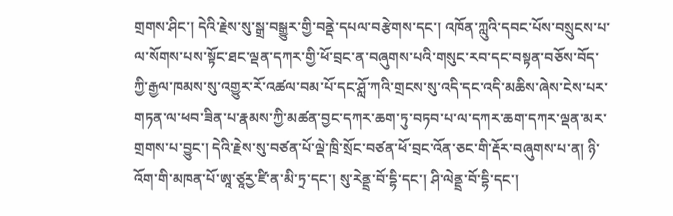གྲགས་ཤིང་། དེའི་རྗེས་སུ་སྒྲ་བསྒྱུར་གྱི་བནྡེ་དཔལ་བརྩེགས་དང་། འཁོན་ཀླུའི་དབང་པོས་བསྲུངས་པ་ལ་སོགས་པས་སྟོང་ཐང་ལྡན་དཀར་གྱི་ཕོ་བྲང་ན་བཞུགས་པའི་གསུང་རབ་དང་བསྟན་བཅོས་བོད་ཀྱི་རྒྱལ་ཁམས་སུ་འགྱུར་རོ་འཚལ་བམ་པོ་དང་ཤློ་ཀའི་གྲངས་སུ་འདི་དང་འདི་མཆིས་ཞེས་ངེས་པར་གཏན་ལ་ཕབ་ཟིན་པ་རྣམས་ཀྱི་མཚན་བྱང་དཀར་ཆག་ཏུ་བཏབ་པ་ལ་དཀར་ཆག་དཀར་ལྡན་མར་གྲགས་པ་བྱུང་། དེའི་རྗེས་སུ་བཙན་པོ་ལྡེ་ཁྲི་སྲོང་བཙན་ཕོ་བྲང་འོན་ཅང་གི་རྡོར་བཞུགས་པ་ན། ཉི་འོག་གི་མཁན་པོ་ཨཱ་ཙཱརྱ་ཛི་ན་མི་ཏྲ་དང་། སུ་རེནྡྲ་བོ་དྷི་དང་། ཤི་ལེནྡྲ་བོ་དྷི་དང་།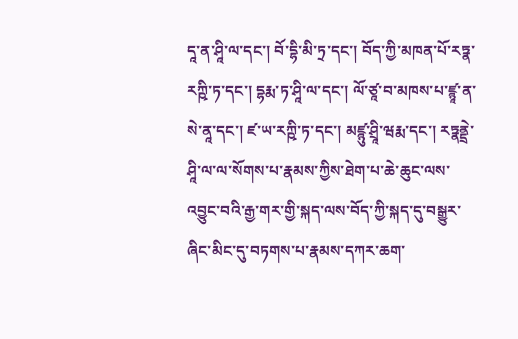དཱ་ན་ཤཱི་ལ་དང་། བོ་དྷི་མི་ཏྲ་དང་། བོད་ཀྱི་མཁན་པོ་རཏྣ་རཀྵི་ཏ་དང་། དྷརྨ་ཏ་ཤཱི་ལ་དང་། ལོ་ཙཱ་བ་མཁས་པ་ཛྙཱ་ན་སེ་ནཱ་དང་། ཛ་ཡ་རཀྵི་ཏ་དང་། མཛྙུ་ཤྲཱི་ཝརྨ་དང་། རཏྣནྡྲེ་ཤཱི་ལ་ལ་སོགས་པ་རྣམས་ཀྱིས་ཐེག་པ་ཆེ་ཆུང་ལས་འབྱུང་བའི་རྒྱ་གར་གྱི་སྐད་ལས་བོད་ཀྱི་སྐད་དུ་བསྒྱུར་ཞིང་མིང་དུ་བཏགས་པ་རྣམས་དཀར་ཆག་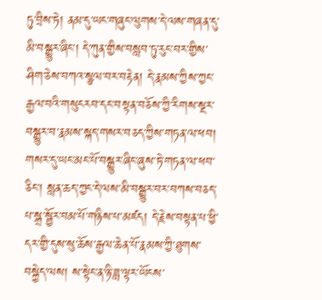ཏུ་བྲིས་ཏེ། ནམ་དུ་ཡང་གཞུང་ལུགས་དེ་ལས་གཞན་དུ་མི་བསྒྱུར་ཞིང་། དེ་ཀུན་གྱིས་བསླབ་ཏུ་རུང་བར་གྱིས་ཤིག་ཅེས་བཀའ་སྩལ་བར་བརྟེན། དེ་རྣམས་ཀྱིས་ཀྱང་རྒྱལ་བའི་གསུངརབ་དང་བསྟན་བཅོས་ཀྱི་རིགས་སྔར་བསྒྱུར་བ་རྣམས་སྐད་གསར་བཅད་ཀྱིས་གཏན་ལ་ཕབ། གསར་དུ་ཡང་མང་པོ་བསྒྱུར་ཞིང་ཞུས་ཏེ་གཏན་ལ་ཕབ་ཅིང་། སླན་ཆད་ཀྱང་དེ་ལས་མི་བསྒྱུར་བར་བཀས་བཅད་པ་སྒྲ་སྦྱོར་བམ་པོ་གཉིས་པ་མཛད། དེ་རྗེས་བསྟན་པ་ཕྱི་དར་གྱི་དུས་སུ་ཆོས་རྒྱལ་ཆེན་པོ་རྣམས་ཀྱི་ཐུགས་བསྐྱེད་ལས། ས་སྟེང་ན་ཉི་ཟླ་ལྟར་ཡོངས་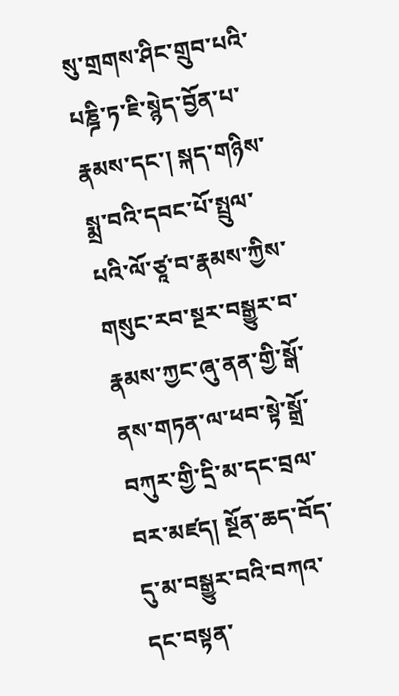སུ་གྲགས་ཤིང་གྲུབ་པའི་པཎྜི་ཏ་ཇི་སྙེད་བྱོན་པ་རྣམས་དང་། སྐད་གཉིས་སྨྲ་བའི་དབང་པོ་སྤྲུལ་པའི་ལོ་ཙཱ་བ་རྣམས་ཀྱིས་གསུང་རབ་སྔར་བསྒྱུར་བ་རྣམས་ཀྱང་ཞུ་ནན་གྱི་སྒོ་ནས་གཏན་ལ་ཕབ་སྟེ་སྒྲོ་བཀུར་གྱི་དྲི་མ་དང་བྲལ་བར་མཛད། སྔོན་ཆད་བོད་དུ་མ་བསྒྱུར་བའི་བཀའ་དང་བསྟན་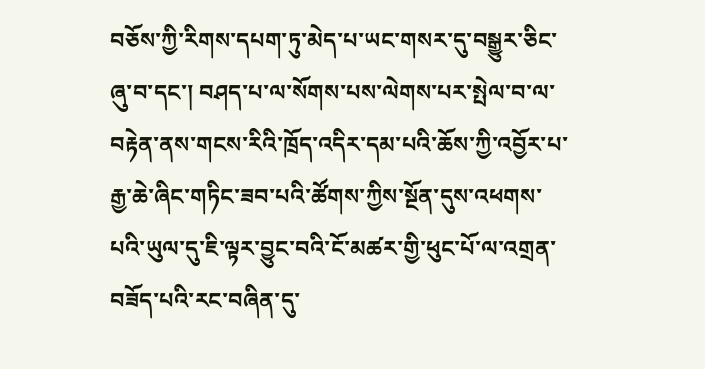བཅོས་ཀྱི་རིགས་དཔག་ཏུ་མེད་པ་ཡང་གསར་དུ་བསྒྱུར་ཅིང་ཞུ་བ་དང་། བཤད་པ་ལ་སོགས་པས་ལེགས་པར་སྤེལ་བ་ལ་བརྟེན་ནས་གངས་རིའི་ཁྲོད་འདིར་དམ་པའི་ཆོས་ཀྱི་འབྱོར་པ་རྒྱ་ཆེ་ཞིང་གཏིང་ཟབ་པའི་ཚོགས་ཀྱིས་སྔོན་དུས་འཕགས་པའི་ཡུལ་དུ་ཇི་ལྟར་བྱུང་བའི་ངོ་མཚར་གྱི་ཕུང་པོ་ལ་འགྲན་བཟོད་པའི་རང་བཞིན་དུ་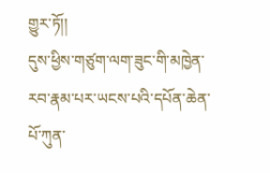གྱུར་ཏོ།།
དུས་ཕྱིས་གཙུག་ལག་ཟུང་གི་མཁྱེན་རབ་རྣམ་པར་ཡངས་པའི་དཔོན་ཆེན་པོ་ཀུན་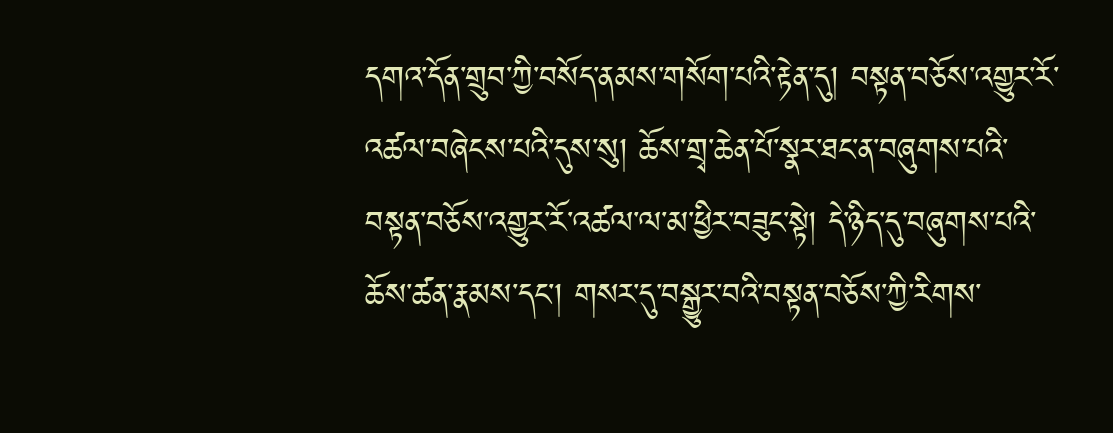དགའ་དོན་གྲུབ་ཀྱི་བསོད་ནམས་གསོག་པའི་རྟེན་དུ། བསྟན་བཅོས་འགྱུར་རོ་འཚལ་བཞེངས་པའི་དུས་སུ། ཆོས་གྲྭ་ཆེན་པོ་སྣར་ཐང་ན་བཞུགས་པའི་བསྟན་བཅོས་འགྱུར་རོ་འཚལ་ལ་མ་ཕྱིར་བཟུང་སྟེ། དེ་ཉིད་དུ་བཞུགས་པའི་ཆོས་ཚན་རྣམས་དང་། གསར་དུ་བསྒྱུར་བའི་བསྟན་བཅོས་ཀྱི་རིགས་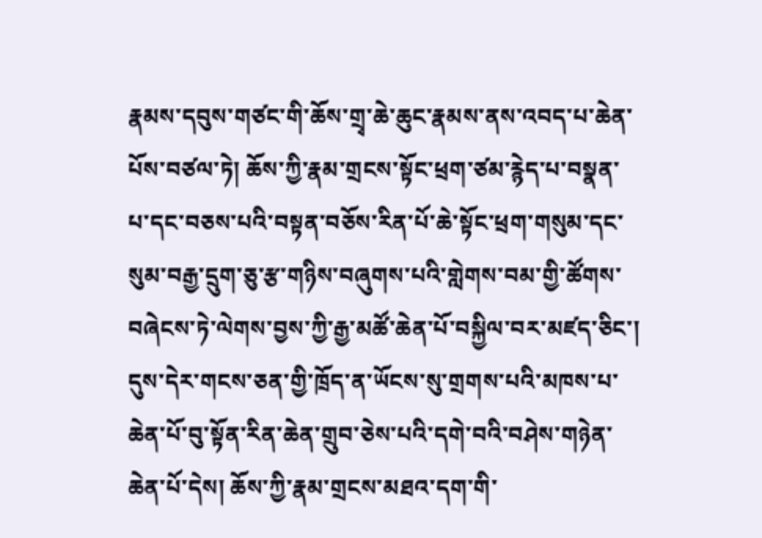རྣམས་དབུས་གཙང་གི་ཆོས་གྲྭ་ཆེ་ཆུང་རྣམས་ནས་འབད་པ་ཆེན་པོས་བཙལ་ཏེ། ཆོས་ཀྱི་རྣམ་གྲངས་སྟོང་ཕྲག་ཙམ་རྙེད་པ་བསྣན་པ་དང་བཅས་པའི་བསྟན་བཅོས་རིན་པོ་ཆེ་སྟོང་ཕྲག་གསུམ་དང་སུམ་བརྒྱ་དྲུག་ཅུ་རྩ་གཉིས་བཞུགས་པའི་གླེགས་བམ་གྱི་ཚོགས་བཞེངས་ཏེ་ལེགས་བྱས་ཀྱི་རྒྱ་མཚོ་ཆེན་པོ་བསྐྱིལ་བར་མཛད་ཅིང་། དུས་དེར་གངས་ཅན་གྱི་ཁྲོད་ན་ཡོངས་སུ་གྲགས་པའི་མཁས་པ་ཆེན་པོ་བུ་སྟོན་རིན་ཆེན་གྲུབ་ཅེས་པའི་དགེ་བའི་བཤེས་གཉེན་ཆེན་པོ་དེས། ཆོས་ཀྱི་རྣམ་གྲངས་མཐའ་དག་གི་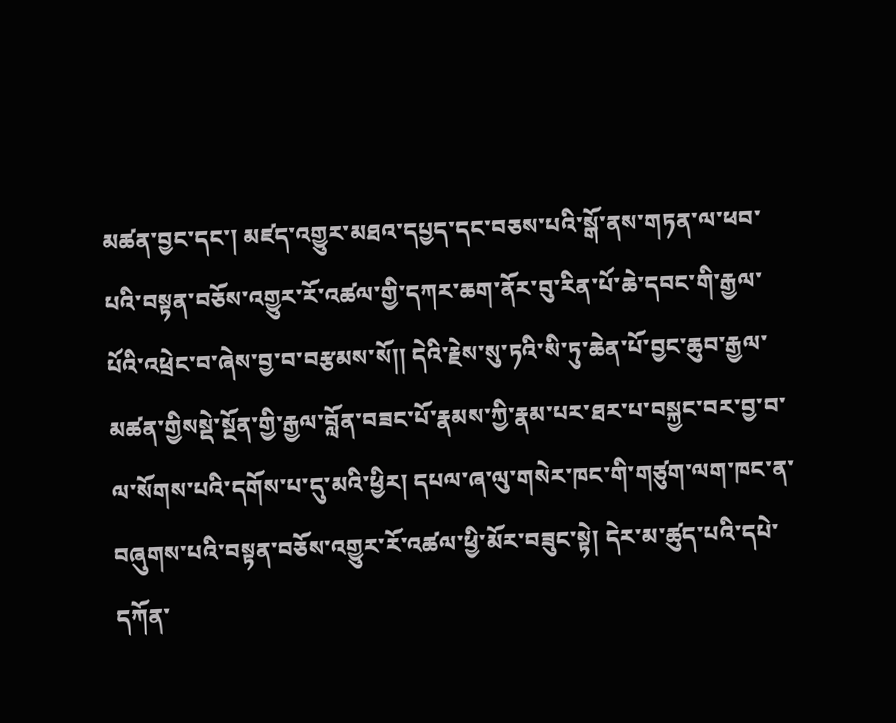མཚན་བྱང་དང་། མཛད་འགྱུར་མཐའ་དཔྱད་དང་བཅས་པའི་སྒོ་ནས་གཏན་ལ་ཕབ་པའི་བསྟན་བཅོས་འགྱུར་རོ་འཚལ་གྱི་དཀར་ཆག་ནོར་བུ་རིན་པོ་ཆེ་དབང་གི་རྒྱལ་པོའི་འཕྲེང་བ་ཞེས་བྱ་བ་བརྩམས་སོ།། དེའི་རྗེས་སུ་ཏའི་སི་ཏུ་ཆེན་པོ་བྱང་ཆུབ་རྒྱལ་མཚན་གྱིསསྡེ་སྔོན་གྱི་རྒྱལ་བློན་བཟང་པོ་རྣམས་ཀྱི་རྣམ་པར་ཐར་པ་བསྐྱང་བར་བྱ་བ་ལ་སོགས་པའི་དགོས་པ་དུ་མའི་ཕྱིར། དཔལ་ཞ་ལུ་གསེར་ཁང་གི་གཙུག་ལག་ཁང་ན་བཞུགས་པའི་བསྟན་བཅོས་འགྱུར་རོ་འཚལ་ཕྱི་མོར་བཟུང་སྟེ། དེར་མ་ཚུད་པའི་དཔེ་དཀོན་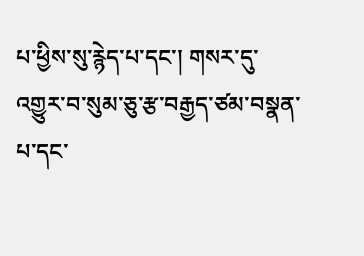པ་ཕྱིས་སུ་རྙེད་པ་དང་། གསར་དུ་འགྱུར་བ་སུམ་ཅུ་རྩ་བརྒྱད་ཙམ་བསྣན་པ་དང་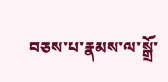བཅས་པ་རྣམས་ལ་སྒྲོ་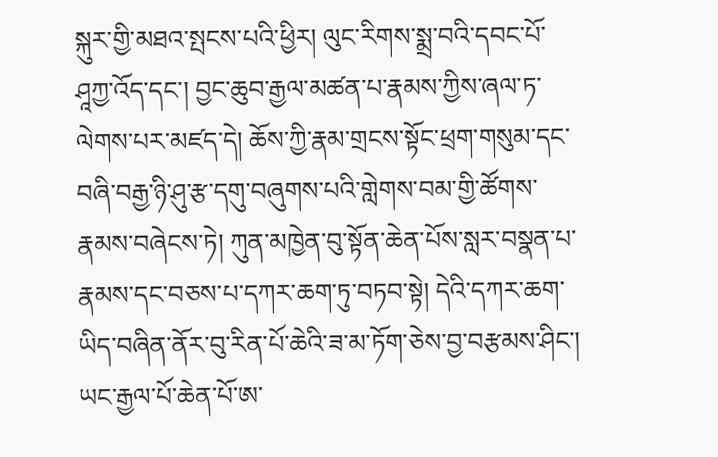སྐུར་གྱི་མཐའ་སྤངས་པའི་ཕྱིར། ལུང་རིགས་སྨྲ་བའི་དབང་པོ་ཤཱཀྱ་འོད་དང་། བྱང་ཆུབ་རྒྱལ་མཚན་པ་རྣམས་ཀྱིས་ཞལ་ཏ་ལེགས་པར་མཛད་དེ། ཆོས་ཀྱི་རྣམ་གྲངས་སྟོང་ཕྲག་གསུམ་དང་བཞི་བརྒྱ་ཉི་ཤུ་རྩ་དགུ་བཞུགས་པའི་གླེགས་བམ་གྱི་ཚོགས་རྣམས་བཞེངས་ཏེ། ཀུན་མཁྱེན་བུ་སྟོན་ཆེན་པོས་སླར་བསྣན་པ་རྣམས་དང་བཅས་པ་དཀར་ཆག་ཏུ་བཏབ་སྟེ། དེའི་དཀར་ཆག་ཡིད་བཞིན་ནོར་བུ་རིན་པོ་ཆེའི་ཟ་མ་ཏོག་ཅེས་བྱ་བརྩམས་ཤིང་། ཡང་རྒྱལ་པོ་ཆེན་པོ་ཨ་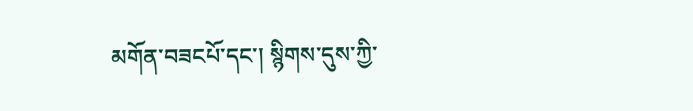མགོན་བཟངཔོ་དང་། སྙིགས་དུས་ཀྱི་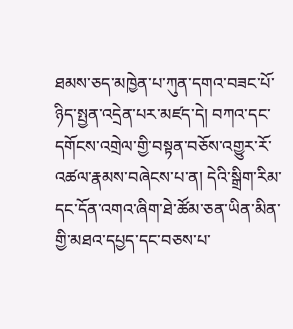ཐམས་ཅད་མཁྱེན་པ་ཀུན་དགའ་བཟང་པོ་ཉིད་སྤྱན་འདྲེན་པར་མཛད་དེ། བཀའ་དང་དགོངས་འགྲེལ་གྱི་བསྟན་བཅོས་འགྱུར་རོ་འཚལ་རྣམས་བཞེངས་པ་ན། དེའི་སྒྲིག་རིམ་དང་དོན་འགའ་ཞིག་ཐེ་ཚོམ་ཅན་ཡིན་མིན་གྱི་མཐའ་དཔྱད་དང་བཅས་པ་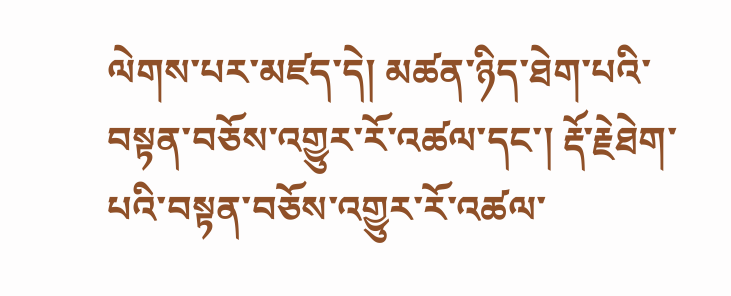ལེགས་པར་མཛད་དེ། མཚན་ཉིད་ཐེག་པའི་བསྟན་བཅོས་འགྱུར་རོ་འཚལ་དང་། རྡོ་རྗེཐེག་པའི་བསྟན་བཅོས་འགྱུར་རོ་འཚལ་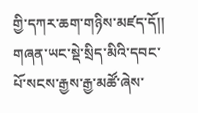གྱི་དཀར་ཆག་གཉིས་མཛད་དོ།།
གཞན་ཡང་སྡེ་སྲིད་མིའི་དབང་པོ་སངས་རྒྱས་རྒྱ་མཚོ་ཞེས་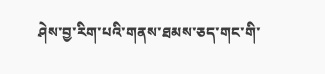ཤེས་བྱ་རིག་པའི་གནས་ཐམས་ཅད་གང་གི་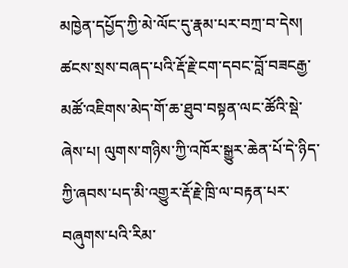མཁྱེན་དཔྱོད་ཀྱི་མེ་ལོང་དུ་རྣམ་པར་བཀྲ་བ་དེས། ཚངས་སྲས་བཞད་པའི་རྡོ་རྗེ་ངག་དབང་བློ་བཟངརྒྱ་མཚོ་འཇིགས་མེད་གོ་ཆ་ཐུབ་བསྟན་ལང་ཚོའི་སྡེ་ཞེས་པ། ལུགས་གཉིས་ཀྱི་འཁོར་སྒྱུར་ཆེན་པོ་དེ་ཉིད་ཀྱི་ཞབས་པད་མི་འགྱུར་རྡོ་རྗེ་ཁྲི་ལ་བརྟན་པར་བཞུགས་པའི་རིམ་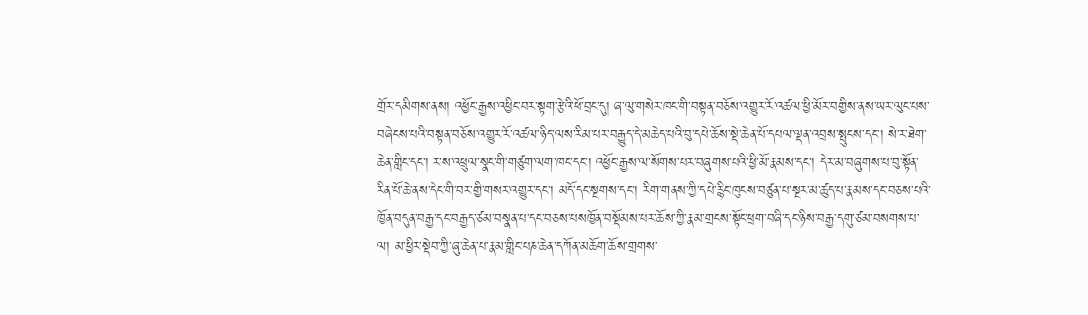གྲོར་དམིགས་ནས། འཕྱོང་རྒྱས་འཕྱིང་བར་སྟག་རྩེའི་ཕོ་བྲང་དུ། ཞ་ལུ་གསེར་ཁང་གི་བསྟན་བཅོས་འགྱུར་རོ་འཚལ་ཕྱི་མོར་བགྱིས་ནས་ཡར་ལུང་པས་བཞེངས་པའི་བསྟན་བཅོས་འགྱུར་རོ་འཚལ་ཉིད་ལས་རིམ་པར་བརྒྱུད་དེ་མཆེད་པའི་བུ་དཔེ་ཆོས་སྡེ་ཆེན་པོ་དཔལ་ལྡན་འབྲས་སྤུངས་དང་། སེ་ར་ཐེག་ཆེན་གླིང་དང་། ར་ས་འཕྲུལ་སྣང་གི་གཙུག་ལག་ཁང་དང་། འཕྱོང་རྒྱས་ལ་སོགས་པར་བཞུགས་པའི་ཕྱི་མོ་རྣམས་དང་། དེར་མ་བཞུགས་པ་བུ་སྟོན་རིན་པོ་ཆེ་ནས་དེང་གི་བར་གྱི་གསར་འགྱུར་དང་། མདོ་དང་སྔགས་དང་། རིག་གནས་ཀྱི་དཔེ་རྙིང་ཁུངས་བཙུན་པ་སྔར་མ་ཚུད་པ་རྣམས་དང་བཅས་པའི་ཁྱོན་བདུན་བརྒྱ་དང་བརྒྱད་ཙམ་བསྣན་པ་དང་བཅས་པསཁྱོན་བསྡོམས་པར་ཆོས་ཀྱི་རྣམ་གྲངས་སྟོང་ཕྲག་བཞི་དང་ཉིས་བརྒྱ་དགུ་ཙམ་བསགས་པ་ལ། མ་ཕྱིར་སྡེབ་ཀྱི་ཞུ་ཆེན་པ་རྣམ་གླིང་པཎ་ཆེན་དཀོན་མཆོག་ཆོས་གྲགས་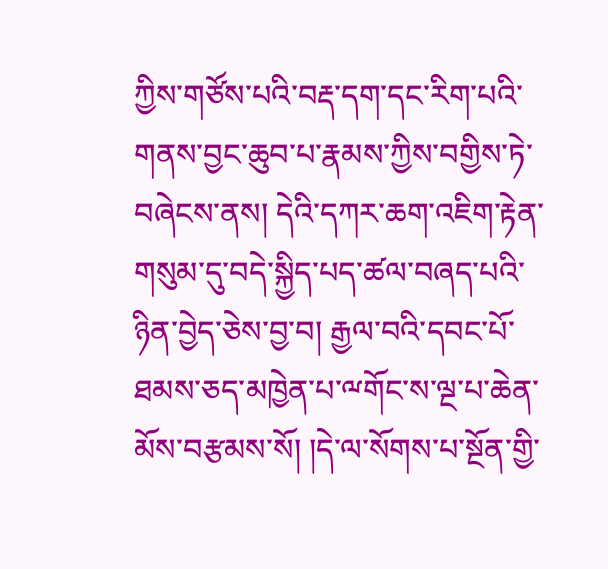ཀྱིས་གཙོས་པའི་བརྡ་དག་དང་རིག་པའི་གནས་བྱང་ཆུབ་པ་རྣམས་ཀྱིས་བགྱིས་ཏེ་བཞེངས་ནས། དེའི་དཀར་ཆག་འཇིག་རྟེན་གསུམ་དུ་བདེ་སྐྱིད་པད་ཚལ་བཞད་པའི་ཉིན་བྱེད་ཅེས་བྱ་བ། རྒྱལ་བའི་དབང་པོ་ཐམས་ཅད་མཁྱེན་པ་ྋགོང་ས་ལྔ་པ་ཆེན་མོས་བརྩམས་སོ། །དེ་ལ་སོགས་པ་སྔོན་གྱི་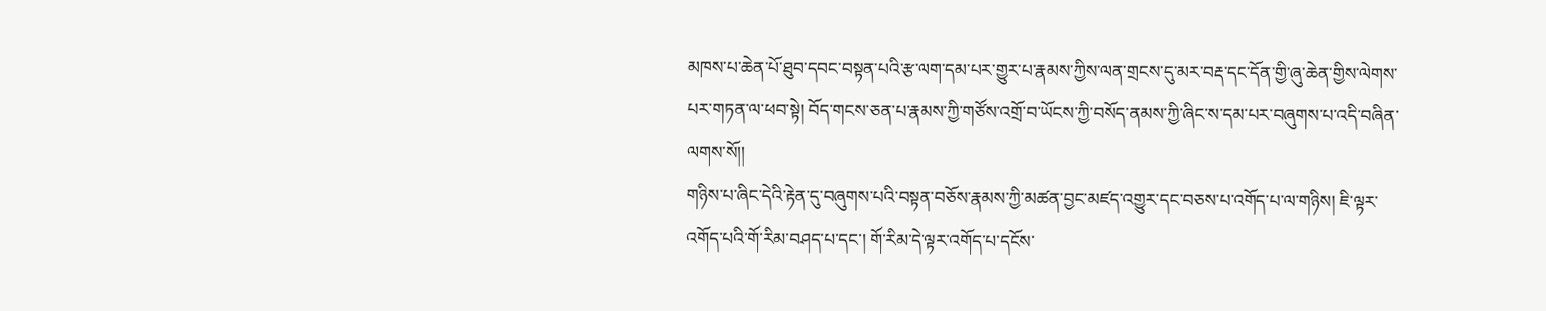མཁས་པ་ཆེན་པོ་ཐུབ་དབང་བསྟན་པའི་རྩ་ལག་དམ་པར་གྱུར་པ་རྣམས་ཀྱིས་ལན་གྲངས་དུ་མར་བརྡ་དང་དོན་གྱི་ཞུ་ཆེན་གྱིས་ལེགས་པར་གཏན་ལ་ཕབ་སྟེ། བོད་གངས་ཅན་པ་རྣམས་ཀྱི་གཙོས་འགྲོ་བ་ཡོངས་ཀྱི་བསོད་ནམས་ཀྱི་ཞིང་ས་དམ་པར་བཞུགས་པ་འདི་བཞིན་ལགས་སོ།།
གཉིས་པ་ཞིང་དེའི་རྟེན་དུ་བཞུགས་པའི་བསྟན་བཅོས་རྣམས་ཀྱི་མཚན་བྱང་མཛད་འགྱུར་དང་བཅས་པ་འགོད་པ་ལ་གཉིས། ཇི་ལྟར་འགོད་པའི་གོ་རིམ་བཤད་པ་དང་། གོ་རིམ་དེ་ལྟར་འགོད་པ་དངོས་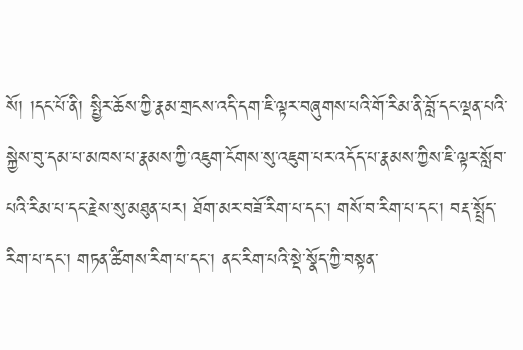སོ། །དང་པོ་ནི། སྤྱིར་ཆོས་ཀྱི་རྣམ་གྲངས་འདི་དག་ཇི་ལྟར་བཞུགས་པའི་གོ་རིམ་ནི་བློ་དང་ལྡན་པའི་སྐྱེས་བུ་དམ་པ་མཁས་པ་རྣམས་ཀྱི་འཇུག་ངོགས་སུ་འཇུག་པར་འདོད་པ་རྣམས་ཀྱིས་ཇི་ལྟར་སློབ་པའི་རིམ་པ་དང་རྗེས་སུ་མཐུན་པར། ཐོག་མར་བཟོ་རིག་པ་དང་། གསོ་བ་རིག་པ་དང་། བརྡ་སྤྲོད་རིག་པ་དང་། གཏན་ཚིགས་རིག་པ་དང་། ནང་རིག་པའི་སྡེ་སྣོད་ཀྱི་བསྟན་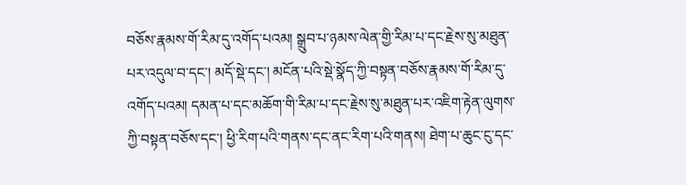བཅོས་རྣམས་གོ་རིམ་དུ་འགོད་པའམ། སྒྲུབ་པ་ཉམས་ལེན་གྱི་རིམ་པ་དང་རྗེས་སུ་མཐུན་པར་འདུལ་བ་དང་། མདོ་སྡེ་དང་། མངོན་པའི་སྡེ་སྣོད་ཀྱི་བསྟན་བཅོས་རྣམས་གོ་རིམ་དུ་འགོད་པའམ། དམན་པ་དང་མཆོག་གི་རིམ་པ་དང་རྗེས་སུ་མཐུན་པར་འཇིག་རྟེན་ལུགས་ཀྱི་བསྟན་བཅོས་དང་། ཕྱི་རིག་པའི་གནས་དང་ནང་རིག་པའི་གནས། ཐེག་པ་ཆུང་ངུ་དང་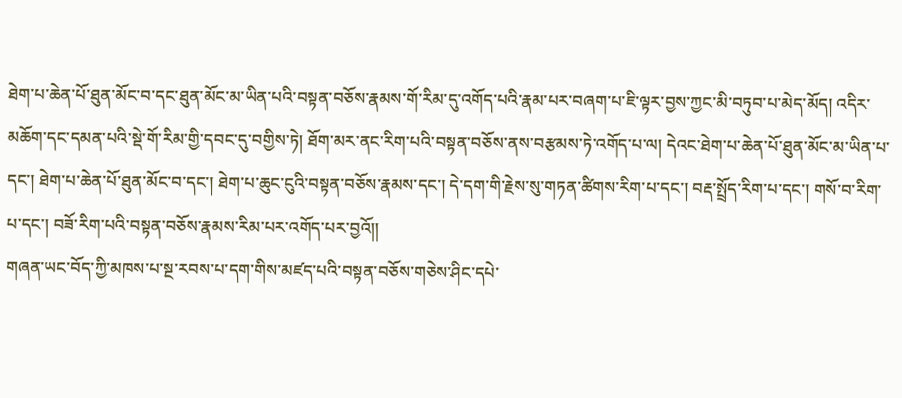ཐེག་པ་ཆེན་པོ་ཐུན་མོང་བ་དང་ཐུན་མོང་མ་ཡིན་པའི་བསྟན་བཅོས་རྣམས་གོ་རིམ་དུ་འགོད་པའི་རྣམ་པར་བཞག་པ་ཇི་ལྟར་བྱས་ཀྱང་མི་བཏུབ་པ་མེད་མོད། འདིར་མཆོག་དང་དམན་པའི་སྡེ་གོ་རིམ་གྱི་དབང་དུ་བགྱིས་ཏེ། ཐོག་མར་ནང་རིག་པའི་བསྟན་བཅོས་ནས་བརྩམས་ཏེ་འགོད་པ་ལ། དེའང་ཐེག་པ་ཆེན་པོ་ཐུན་མོང་མ་ཡིན་པ་དང་། ཐེག་པ་ཆེན་པོ་ཐུན་མོང་བ་དང་། ཐེག་པ་ཆུང་ངུའི་བསྟན་བཅོས་རྣམས་དང་། དེ་དག་གི་རྗེས་སུ་གཏན་ཚིགས་རིག་པ་དང་། བརྡ་སྤྲོད་རིག་པ་དང་། གསོ་བ་རིག་པ་དང་། བཟོ་རིག་པའི་བསྟན་བཅོས་རྣམས་རིམ་པར་འགོད་པར་བྱའོ།།
གཞན་ཡང་བོད་ཀྱི་མཁས་པ་སྔ་རབས་པ་དག་གིས་མཛད་པའི་བསྟན་བཅོས་གཅེས་ཤིང་དཔེ་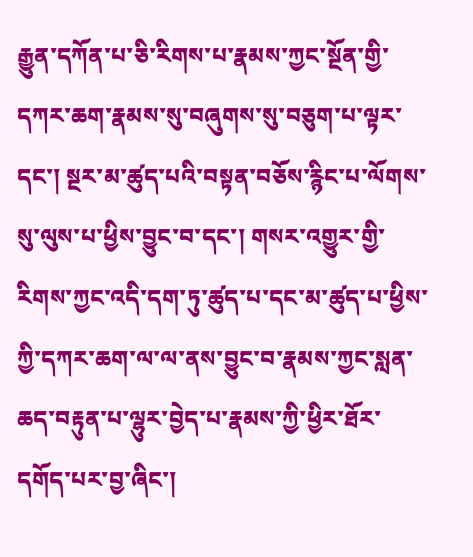རྒྱུན་དཀོན་པ་ཅི་རིགས་པ་རྣམས་ཀྱང་སྔོན་གྱི་དཀར་ཆག་རྣམས་སུ་བཞུགས་སུ་བཅུག་པ་ལྟར་དང་། སྔར་མ་ཚུད་པའི་བསྟན་བཅོས་རྙིང་པ་ལོགས་སུ་ལུས་པ་ཕྱིས་བྱུང་བ་དང་། གསར་འགྱུར་གྱི་རིགས་ཀྱང་འདི་དག་ཏུ་ཚུད་པ་དང་མ་ཚུད་པ་ཕྱིས་ཀྱི་དཀར་ཆག་ལ་ལ་ནས་བྱུང་བ་རྣམས་ཀྱང་སླན་ཆད་བརྟུན་པ་ལྷུར་བྱེད་པ་རྣམས་ཀྱི་ཕྱིར་ཐོར་དགོད་པར་བྱ་ཞིང་།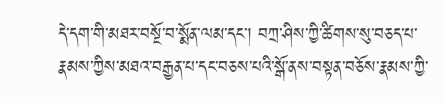དེ་དག་གི་མཐར་བསྔོ་བ་སྨོན་ལམ་དང་། བཀྲ་ཤིས་ཀྱི་ཚིགས་སུ་བཅད་པ་རྣམས་ཀྱིས་མཐའ་བརྒྱན་པ་དང་བཅས་པའི་སྒོ་ནས་བསྟན་བཅོས་རྣམས་ཀྱི་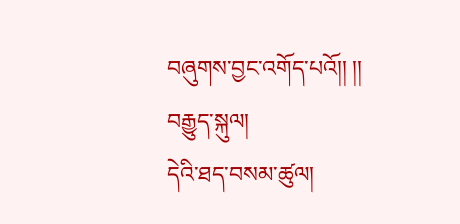བཞུགས་བྱང་འགོད་པའོ།། །།
བརྒྱུད་སྐུལ།
དེའི་ཐད་བསམ་ཚུལ།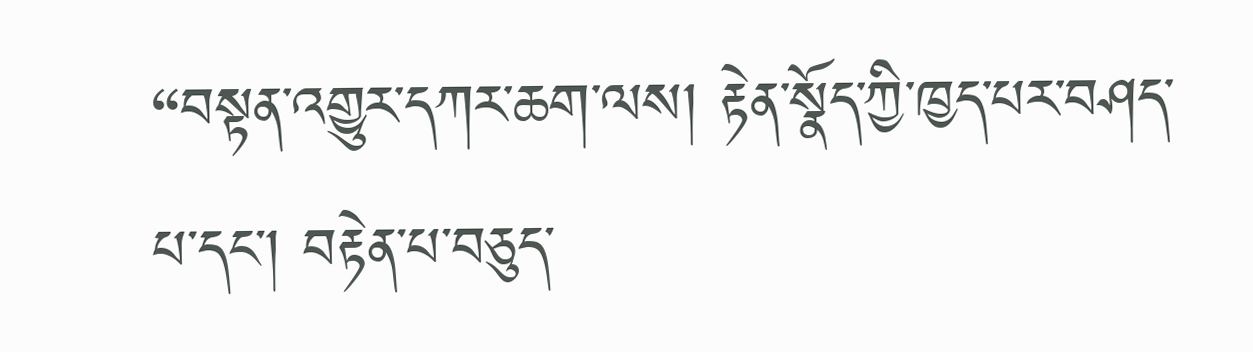“བསྟན་འགྱུར་དཀར་ཆག་ལས། རྟེན་སྣོད་ཀྱི་ཁྱད་པར་བཤད་པ་དང་། བརྟེན་པ་བཅུད་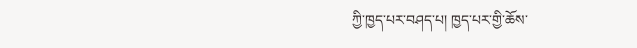ཀྱི་ཁྱད་པར་བཤད་པ། ཁྱད་པར་གྱི་ཆོས་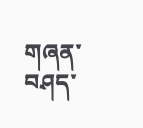གཞན་བཤད་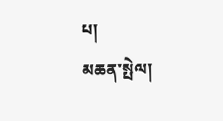པ།
མཆན་སྤེལ།